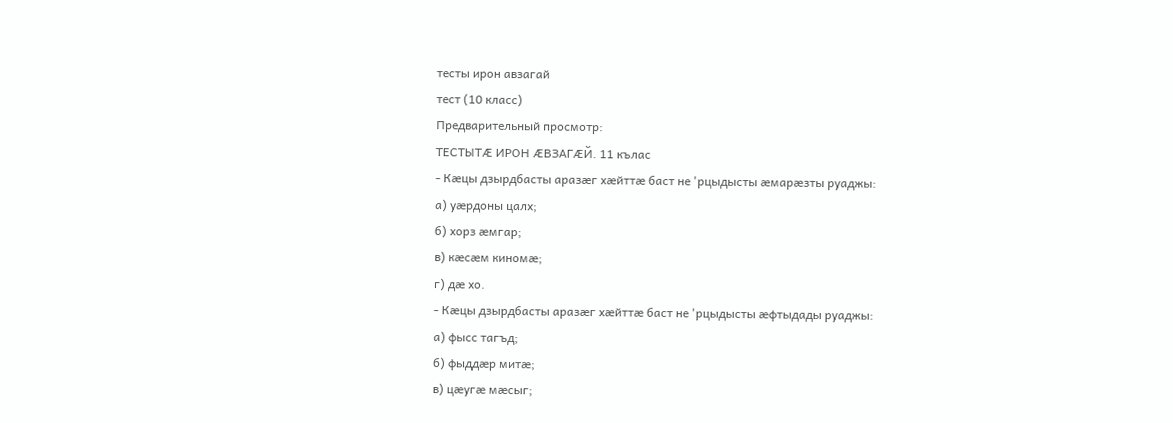тесты ирон авзагай
тест (10 класс)
Предварительный просмотр:
ТЕСТЫТÆ ИРОН ÆВЗАГÆЙ. 11 кълас
- Кæцы дзырдбасты аразæг хæйттæ баст не 'рцыдысты æмарæзты руаджы:
а) уæрдоны цалх;
б) хорз æмгар;
в) кæсæм киномæ;
г) дæ хо.
- Кæцы дзырдбасты аразæг хæйттæ баст не 'рцыдысты æфтыдады руаджы:
а) фысс тагъд;
б) фыддæр митæ;
в) цæугæ мæсыг;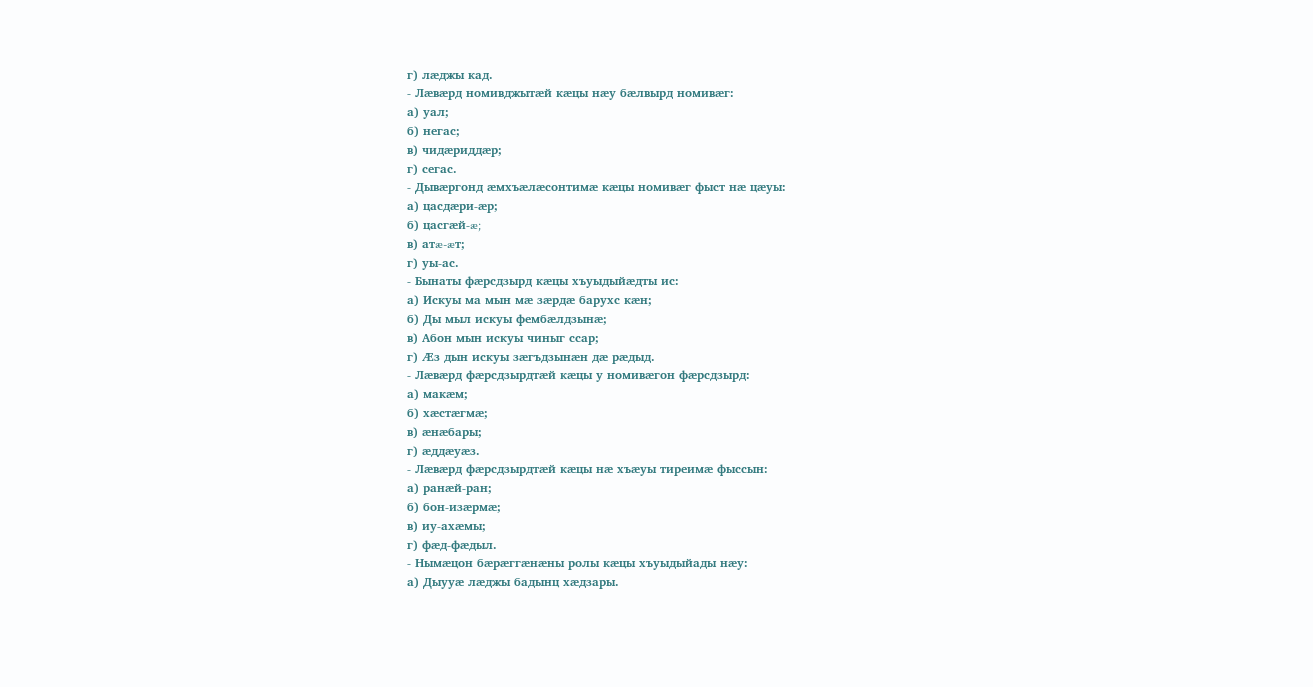г) лæджы кад.
- Лæвæрд номивджытæй кæцы нæу бæлвырд номивæг:
а) уал;
б) негас;
в) чидæриддæр;
г) сегас.
- Дывæргонд æмхъæлæсонтимæ кæцы номивæг фыст нæ цæуы:
а) цасдæри-æр;
б) цасгæй-æ;
в) атæ-æт;
г) уы-ас.
- Бынаты фæрсдзырд кæцы хъуыдыйæдты ис:
а) Искуы ма мын мæ зæрдæ барухс кæн;
б) Ды мыл искуы фембæлдзынæ;
в) Абон мын искуы чиныг ссар;
г) Æз дын искуы зæгъдзынæн дæ рæдыд.
- Лæвæрд фæрсдзырдтæй кæцы у номивæгон фæрсдзырд:
а) макæм;
б) хæстæгмæ;
в) æнæбары;
г) æддæуæз.
- Лæвæрд фæрсдзырдтæй кæцы нæ хъæуы тиреимæ фыссын:
а) ранæй-ран;
б) бон-изæрмæ;
в) иу-ахæмы;
г) фæд-фæдыл.
- Нымæцон бæрæггæнæны ролы кæцы хъуыдыйады нæу:
а) Дыууæ лæджы бадынц хæдзары.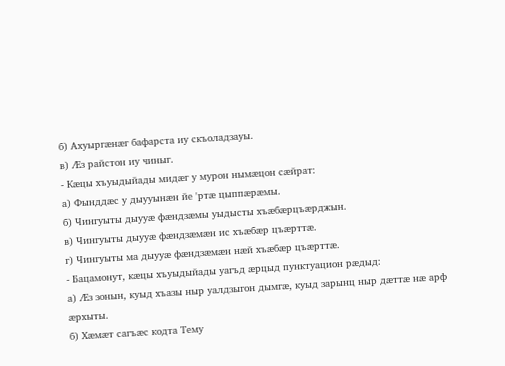б) Ахуыргæнæг бафарста иу скъоладзауы.
в) Æз райстон иу чиныг.
- Кæцы хъуыдыйады мидæг у мурон нымæцон сæйрат:
а) Фынддæс у дыууынæн йе 'ртæ цыппæрæмы.
б) Чингуыты дыууæ фæндзæмы уыдысты хъæбæрцъæрджын.
в) Чингуыты дыууæ фæндзæмæн ис хъæбæр цъæрттæ.
г) Чингуыты ма дыууæ фæндзæмæн нæй хъæбæр цъæрттæ.
- Бацамонут, кæцы хъуыдыйады уагъд æрцыд пунктуацион рæдыд:
а) Æз зонын, куыд хъазы ныр уалдзыгон дымгæ, куыд зарынц ныр дæттæ нæ арф æрхыты.
б) Хæмæт сагъæс кодта Тему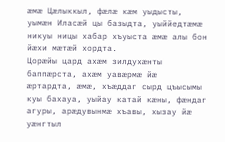æмæ Цæлыккыл, фæлæ кæм уыдысты, уымæн Иласæй цы базыдта, уыййедтæмæ никуы ницы хабар хъуыста æмæ алы бон йæхи мæтæй хордта.
Цорæйы цард ахæм зилдухæнты баппæрста, ахæм уавæрмæ йæ æртардта, æмæ, хъæддаг сырд цъысымы куы бахауа, уыйау катай кæны, фæндаг агуры, арæдувынмæ хъавы, хызау йæ уæнгтыл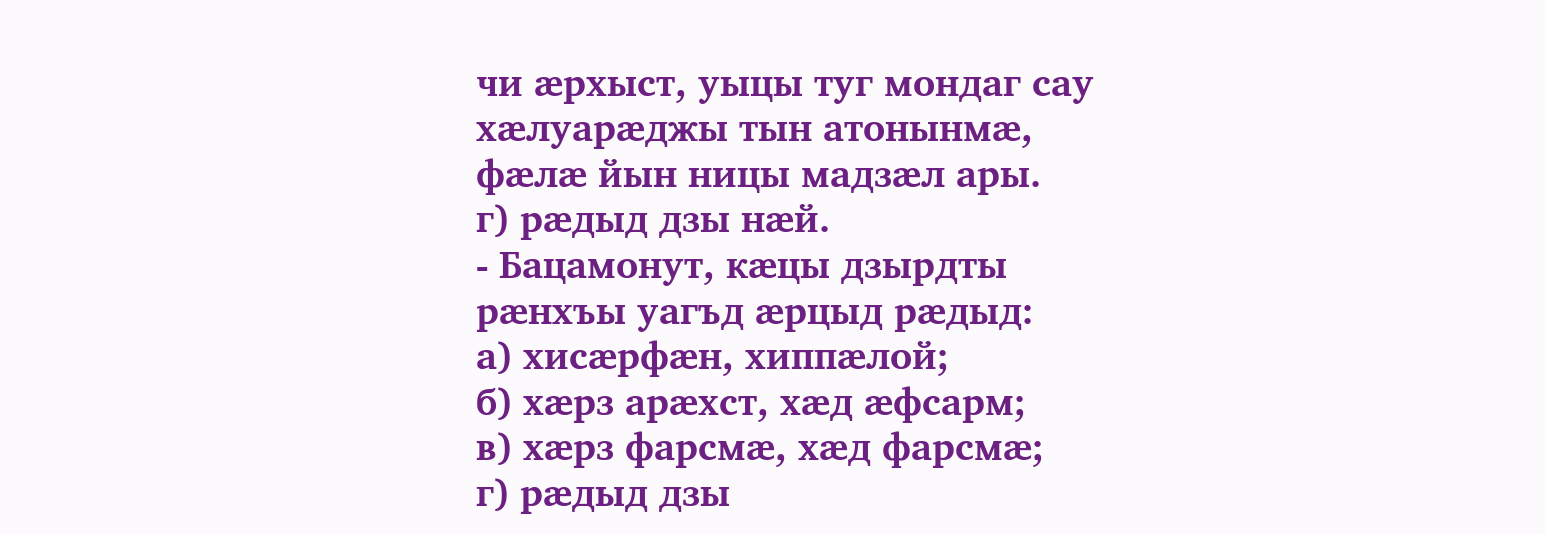чи æрхыст, уыцы туг мондаг сау хæлуарæджы тын атонынмæ, фæлæ йын ницы мадзæл ары.
г) рæдыд дзы нæй.
- Бацамонут, кæцы дзырдты рæнхъы уагъд æрцыд рæдыд:
а) хисæрфæн, хиппæлой;
б) хæрз арæхст, хæд æфсарм;
в) хæрз фарсмæ, хæд фарсмæ;
г) рæдыд дзы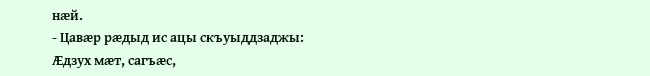нæй.
- Цавæр рæдыд ис ацы скъуыддзаджы:
Æдзух мæт, сагъæс,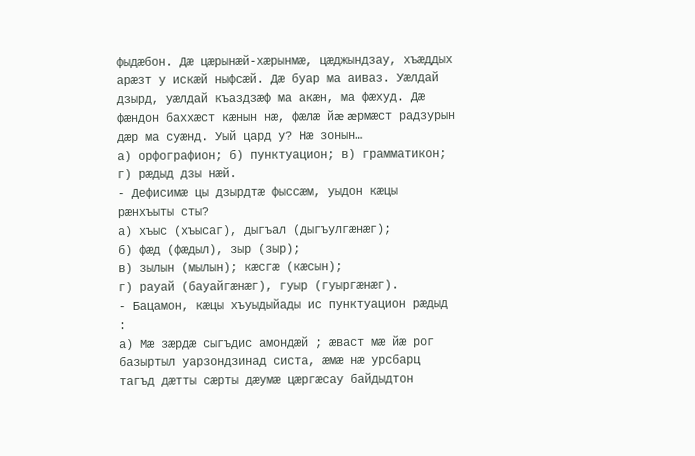фыдæбон. Дæ цæрынæй-хæрынмæ, цæджындзау, хъæддых арæзт у искæй ныфсæй. Дæ буар ма аиваз. Уæлдай дзырд, уæлдай къаздзæф ма акæн, ма фæхуд. Дæ фæндон баххæст кæнын нæ, фæлæ йæ æрмæст радзурын дæр ма суæнд. Уый цард у? Нæ зонын…
а) орфографион; б) пунктуацион; в) грамматикон; г) рæдыд дзы нæй.
- Дефисимæ цы дзырдтæ фыссæм, уыдон кæцы рæнхъыты сты?
а) хъыс (хъысаг), дыгъал (дыгъулгæнæг);
б) фæд (фæдыл), зыр (зыр);
в) зылын (мылын); кæсгæ (кæсын);
г) рауай (бауайгæнæг), гуыр (гуыргæнæг).
- Бацамон, кæцы хъуыдыйады ис пунктуацион рæдыд :
а) Мæ зæрдæ сыгъдис амондæй ; æваст мæ йæ рог базыртыл уарзондзинад систа, æмæ нæ урсбарц тагъд дæтты сæрты дæумæ цæргæсау байдыдтон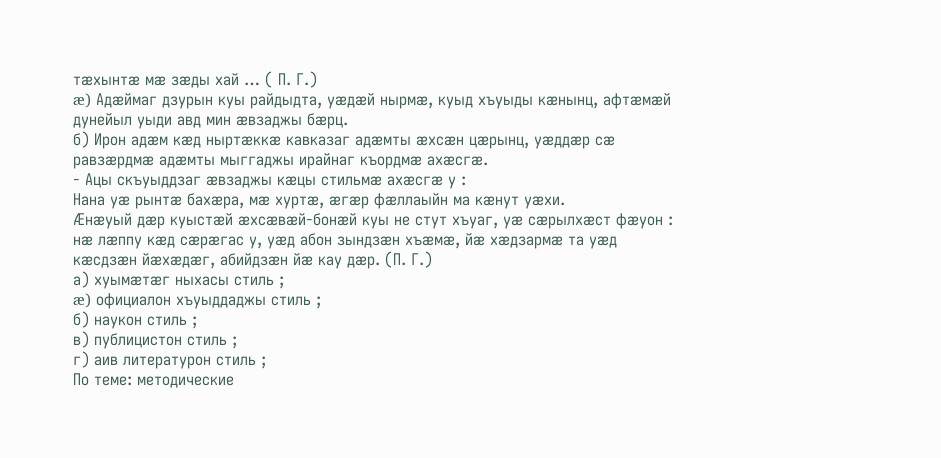тæхынтæ мæ зæды хай … ( П. Г.)
æ) Адæймаг дзурын куы райдыдта, уæдæй нырмæ, куыд хъуыды кæнынц, афтæмæй дунейыл уыди авд мин æвзаджы бæрц.
б) Ирон адæм кæд ныртæккæ кавказаг адæмты æхсæн цæрынц, уæддæр сæ равзæрдмæ адæмты мыггаджы ирайнаг къордмæ ахæсгæ.
- Ацы скъуыддзаг æвзаджы кæцы стильмæ ахæсгæ у :
Нана уæ рынтæ бахæра, мæ хуртæ, æгæр фæллаыйн ма кæнут уæхи.
Æнæуый дæр куыстæй æхсæвæй-бонæй куы не стут хъуаг, уæ сæрылхæст фæуон : нæ лæппу кæд сæрæгас у, уæд абон зындзæн хъæмæ, йæ хæдзармæ та уæд кæсдзæн йæхæдæг, абийдзæн йæ кау дæр. (П. Г.)
а) хуымæтæг ныхасы стиль ;
æ) официалон хъуыддаджы стиль ;
б) наукон стиль ;
в) публицистон стиль ;
г) аив литературон стиль ;
По теме: методические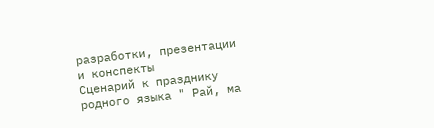разработки, презентации и конспекты
Сценарий к празднику родного языка " Рай, ма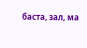баста, зал, ма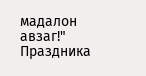мадалон авзаг!"
Праздника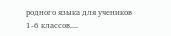родного языка для учеников 1-6 классов....